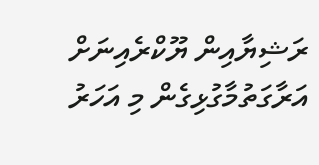ރަޝިޔާއިން ޔޫކްރެއިނަށް އަރާގަތުމާގުޅިގެން މި އަހަރު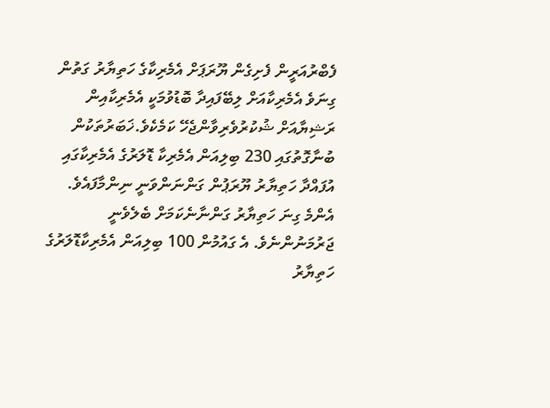ފެބްރުއަރީން ފެށިގެން ޔޫރަޕަށް އެމެރިކާގެ ހަތިޔާރު ގަތުން ގިނަވެ އެމެރިކާއަށް ލިބޭފައިދާ ބޮޑުވުމަކީ އެމެރިކާއިން ރަޝިޔާއަށް ޝުކުރުވެރިވާންޖެހޭ ކަމެކެވެ.ޚަބަރުތަކުން ބުނާގޮތުގައި 230 ބިލިއަން އެމެރިކާ ޑޮލަރުގެ އެމެރިކާގައި އުފައްދާ ހަތިޔާރު ޔޫރަޕުން ގަންނަންވަނީ ނިންމާފައެވެ. އެންމެ ގިނަ ހަތިޔާރު ގަންނާނެކަމަށް ބެލެވެނީ ޖަރުމަނުންނެވެ. އެ ގައުމުން 100 ބިލިއަން އެމެރިކާޑޮލަރުގެ ހަތިޔާރު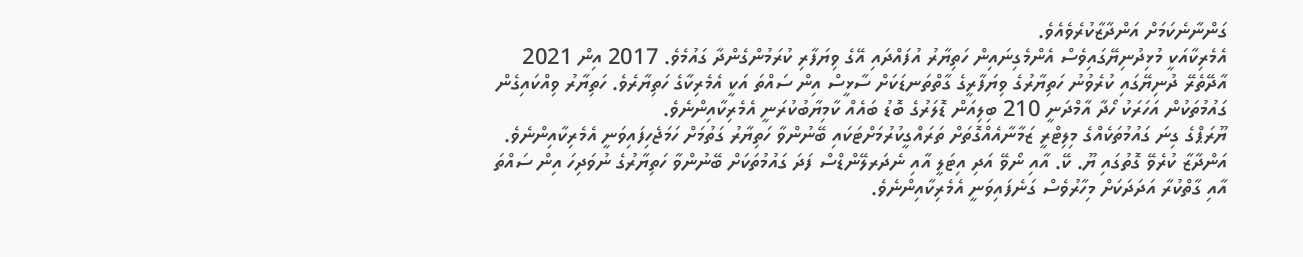ގަންނާނެކަމަށް އަންދާޒާކުރެވެއެވެ.
އެމެރިކާއަކީ މުޅިދުނިޔޭގައިވެސް އެންމެގިނައިން ހަތިޔާރު އުފައްދައި އޭގެ ވިޔަފާރި ކުރަމުންގެންދާ ގައުމެވެ. 2017 އިން 2021 އާދޭތެރޭ ދުނިޔޭގައި ކުރެވުނު ހަތިޔާރުގެ ވިޔަފާރީގެ ގާތްތަނޑަކަށް ސާޅީސް އިން ސައްތަ އަކީ އެމެރިކާގެ ހަތިޔާރެވެ. ހަތިޔާރު ވިއްކައިގެން ގައުމުތަކުން އަހަރަކު ހޯދާ އާމްދަނީ 210 ބިލިއަން ޑޮލަރުގެ ބޮޑު ބައެއް ކާމިޔާބުކުރަނީ އެމެރިކާއިންނެވެ.
ޔޫރަޕްގެ ގިނަ ގައުމުތަކެއްގެ މިލިޓްރީ ޒަމާނާއެއްގޮތަށް ތަރައްގީކުރުމަށްޓަކައި ބޭނުންވާ ހަތިޔާރު ގަތުމަށް ހަމަޖެހިފައިވަނީ އެމެރިކާއިންނެވެ. އަންދާޒާ ކުރެވޭ ގޮތުގައި ޔޫ. ކޭ. އާއި ނޯވޭ އަދި އިޓަލީ އާއި ނެދަރލޭންޑްސް ފަދަ ގައުމުތަކަށް ބޭނުންވާ ހަތިޔާރުގެ ނުވަދިހަ އިން ސައްތަ އާއި ގާތްކުރާ އަދަދަކަށް މިހާރުވެސް ގަނެފައިވަނީ އެމެރިކާއިންނެވެ.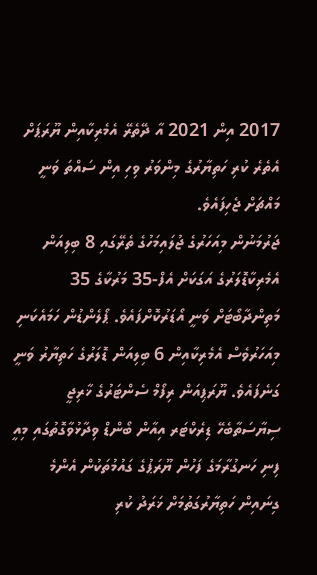2017 އިން 2021 އާ ދޭތެރޭ އެމެރިކާއިން ޔޫރަޕަށް އެތެރެ ކުރި ހަތިޔާރުގެ މިންވަރު ވިހި އިން ސައްތަ ވަނީ މައްޗަށް ޖެހިފައެވެ.
ޖަރުމަނުން މިއަހަރުގެ ޖުލައިމަހުގެ ތެރޭގައި 8 ބިލިއަން އެމެރިކާޑޮލަރުގެ އަގަކަށް އެފް-35 މަރުކާގެ 35 މަތިންދާބޯޓަށް ވަނީ އޯޑަރުކޮށްފައެވެ. ޕޯލެންޑުން ހަމައެކަނި މިއަހަރުވެސް އެމެރިކާއިން 6 ބިލިއަން ޑޮލަރުގެ ހަތިޔާރު ވަނީ ގަނެފައެވެ. ޔޫރަޕިއަން ރިފޯމް ސެންޓަރުގެ ޚާރިޖީ ސިޔާސަތާބެހޭ ޑިރެކްޓަރ އިއާން ބޯންޑް ވިދާޅުވާގޮތުގައި މިއީ ފިނި ހަނގުރާމަގެ ފަހުން ޔޫރަޕުގެ ގައުމުތަކުން އެންމެ ގިނައިން ހަތިޔާރުގަތުމަށް ޚަރަދު ކުރި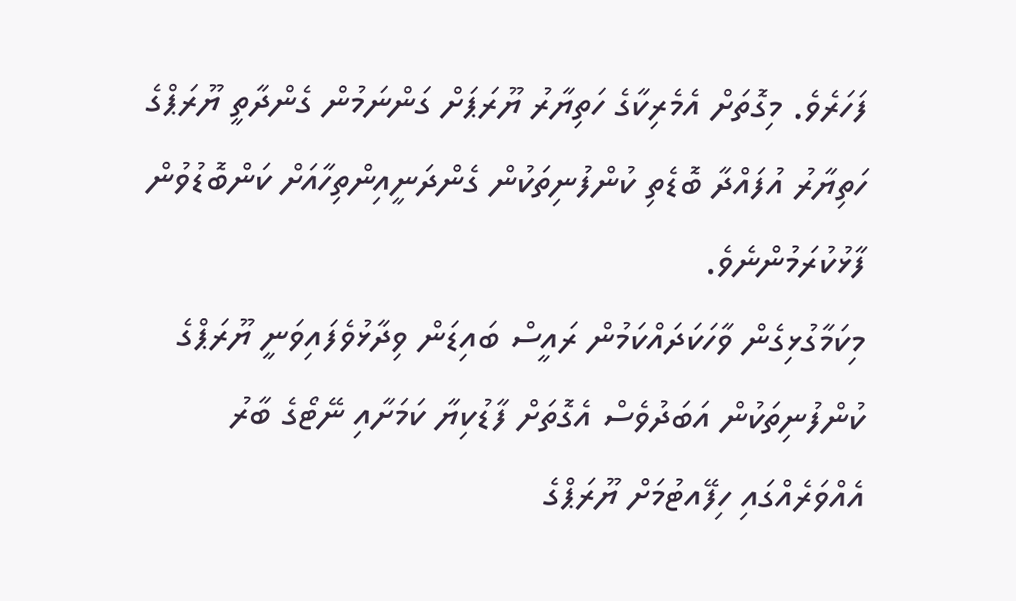ފަހަރެވެ. މިގޮތަށް އެމެރިކާގެ ހަތިޔާރު ޔޫރަޕަށް ގަންނަމުން ގެންދާތީ ޔޫރަޕްގެ ހަތިޔާރު އުފައްދާ ބޮޑެތި ކުންފުނިތަކުން ގެންދަނީއިންތިހާއަށް ކަންބޮޑުވުން ފާޅުކުރަމުންނެވެ.
މިކަމާގުޅިގެން ވާހަކަދައްކަމުން ރައީސް ބައިޑަން ވިދާޅުވެފައިވަނީ ޔޫރަޕްގެ ކުންފުނިތަކުން އަބަދުވެސް އެގޮތަށް ފާޑުކިޔާ ކަމަށާއި ނޭޓޯގެ ބާރު އެއްވަރެއްގައި ހިފޭއޓުމަށް ޔޫރަޕްގެ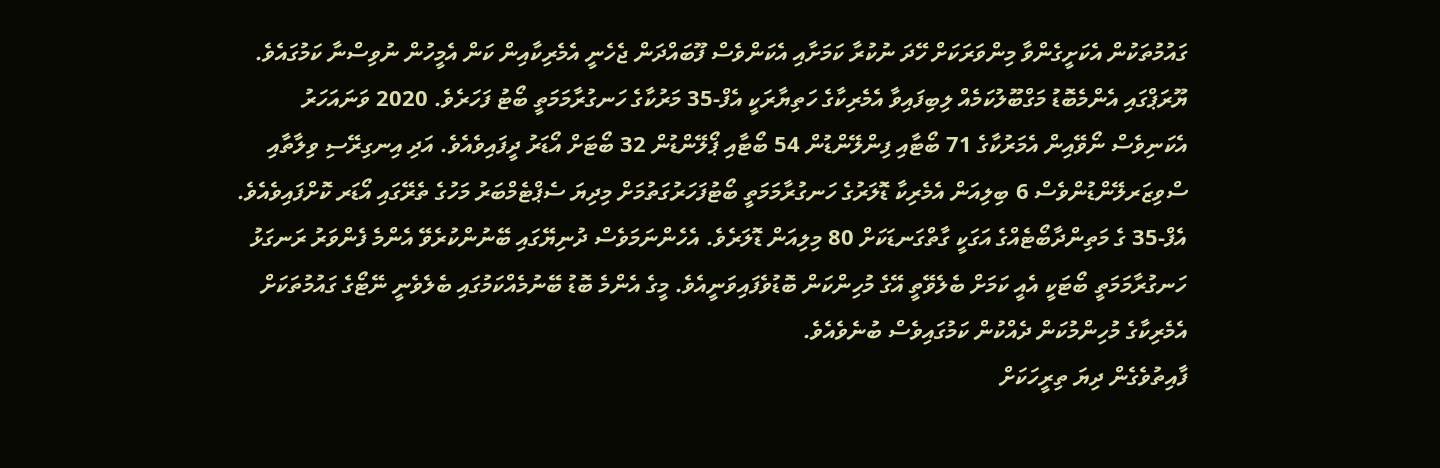ގައުމުތަކުން އެކަށީގެންވާ މިންވަރަކަށް ހޭދަ ނުކުރާ ކަމަށާއި އެކަންވެސް ފޫބައްދަން ޖެހެނީ އެމެރިކާއިން ކަން އެމީހުން ނުވިސްނާ ކަމުގައެވެ.
ޔޫރަޕްގައި އެންމެބޮޑު މަގްބޫލުކަމެއް ލިބިފައިވާ އެމެރިކާގެ ހަތިޔާރަކީ އެފް-35 މަރުކާގެ ހަނގުރާމަމަތީ ބޯޓު ފަހަރެވެ. 2020 ވަނައަހަރު އެކަނިވެސް ނޯވޭއިން އެމަރުކާގެ 71 ބޯޓާއި ފިންލޭންޑުން 54 ބޯޓާއި ޕޯލޭންޑުން 32 ބޯޓަށް އޯޑަރު ދީފައިވެއެވެ. އަދި އިނގިރޭސި ވިލާތާއި ސްވިޒަރލޭންޑުންވެސް 6 ބިލިއަން އެމެރިކާ ޑޮލަރުގެ ހަނގުރާމަމަތީ ބޯޓުފަހަރުގަތުމަށް މިދިޔަ ސެޕްޓެމްބަރު މަހުގެ ތެރޭގައި އޯޑަރ ކޮށްފައިވެއެވެ. އެފް-35 ގެ މަތިންދާބޯޓެއްގެ އަގަކީ ގާތްގަނޑަކަށް 80 މިލިއަން ޑޮލަރެވެ. އެހެންނަމަވެސް ދުނިޔޭގައި ބޭނުންކުރެވޭ އެންމެ ފެންވަރު ރަނގަޅު ހަނގުރާމަމަތީ ބޯޓަކީ އެއީ ކަމަށް ބެލެވޭތީ އޭގެ މުހިންކަން ބޮޑުވެފައިވަނީއެވެ. މީގެ އެންމެ ބޮޑު ބޭނުމެއްކަމުގައި ބެލެވެނީ ނޭޓޯގެ ގައުމުތަކަށް އެމެރިކާގެ މުހިންމުކަން ދެއްކުން ކަމުގައިވެސް ބުނެވެއެވެ.
ފާއިތުވެގެން ދިޔަ ތިރީހަކަށް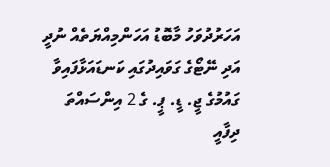އަހަރުދުވަހު މާބޮޑު އަހަންމިއްޔަތެއް ނުދީ އަދި ނޭޓޯގެ ގަވައިދުގައި ކަނޑައަޅާފައިވާ ގައުމުގެ ޖީ. ޑީ. ޕީ. ގެ 2 އިންސައްތަ ދިފާއީ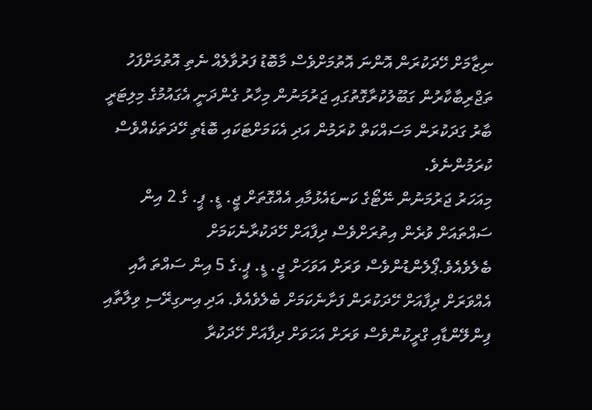ނިޒާމަށް ހޭދަކުރަން އޮންނަ އޮތުމަށްވެސް މާބޮޑު ފަރުވާލެއް ނެތި އޮތުމަށްފަހު ތަޖްރިބާކާރުން ގަބޫލުކުރާގޮތުގައި ޖަރުމަނުން މިހާރު ގެންދަނީ އެގައުމުގެ މިލިޓަރީ ބާރު ގަދަކުރަން މަސައްކަތް ކުރަމުން އަދި އެކަމަށްޓަކައި ބޮޑެތި ހޭދަތަކެއްވެސް ކުރަމުންނެވެ.
މިއަހަރު ޖަރުމަނުން ނޭޓޯގެ ކަނޑައެޅުމާއި އެއްގޮތަށް ޖީ. ޑީ. ޕީ. ގެ 2 އިން ސައްތައަށް ވުރެން އިތުރަށްވެސް ދިފާއަށް ހޭދަކުރާނެކަމަށް ބެލެވެއެވެ.ޕޯލެންޑުންވެސް ވަރަށް އަވަހަށް ޖީ. ޑީ. ޕީ.ގެ 5 އިން ސައްތަ އާއި އެއްވަރަށް ދިފާއަށް ހޭދަކުރަން ފަށާނެކަމަށް ބެލެވެއެވެ. އަދި އިނގިރޭސި ވިލާތާއި ފިންލޭންޑާއި ގްރީކުންވެސް ވަރަށް އަހަވަށް ދިފާއަށް ހޭދަކުރާ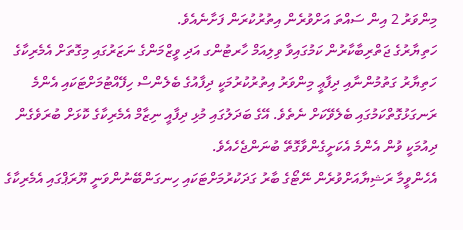މިންވަރު 2 އިން ސައްތަ އަށްވުރެން އިތުރުކުރަން ފަށާނެއެވެ.
ހަތިޔާރުގެ ޖަތްރިބާކާރުން ކަމުގައިވާ ވިލިއަމް ހާރޓުންގ އަދި ވީޒްމަންގެ ނަޒަރުގައި މިގޮތަށް އެމެރިކާގެ ހަތިޔާރު ގަތުމުންނާއި ދިފާޢީ މިންވަރު އިތުރުކުރުމަކީ ދިފާއުގެ ބެލެންސް ހިފޭއްޓުމަށްޓަކައި އެންމެ ރަނގަޅުގޮތްކަމުގައި ބެލެވޭކަށް ނެތެވެ. އޭގެ ބަދަލުގައި މުޅި ދިފާއީ ނިޒާމް އެމެރިކާގެ ކޮޅަށް ބުރަވެގެން ދިއުމަކީ ވުން އެންމެ އެކަށީގެންވާގޮތޭ ބުނަންޖެހެއެވެ.
އެހެންވީމާ ރަޝިޔާއަށްވުރެން ނޭޓޯގެ ބާރު ގަދަކުރުމަށްޓަކައި ހިނގަންބޭނުންވަނީ ޔޫރަޕްގައި އެމެރިކާގެ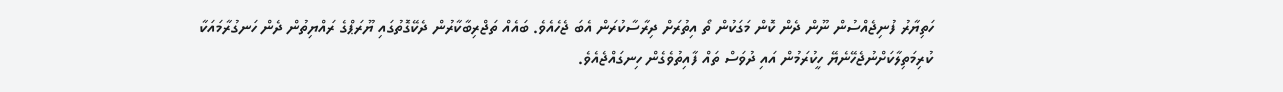ހަތިޔާރު ފުނިޖެއްސުން ނޫން ދެން ކޮން މަގަކުން ތޯ އިތުރަށް ދިރާސާކުރަން އެބަ ޖެހެއެވެ. ބައެއް ތަޖްރިބާކާރުން ދެކޭގޮތުގައި ޔޫރަޕްގެ ރައްޔިތުން ދެން ހަނގުރާމައަކާ ކުރިމަތިލާކަށްނުޖެހޭނެޔޭ ހީކުރަމުން އައި ދުވަސް ތައް ފާއިތުވެގެން ހިނގައްޖެއެވެ.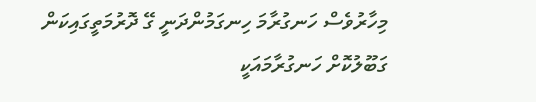މިހާރުވެސް ހަނގުރާމަ ހިނގަމުންދަނީ ގޭ ދޮރުމަތީގައިކަން ގަބޫލުކޮށް ހަނގުރާމައަކީ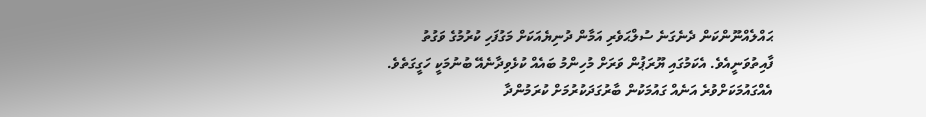ޙައްލެއްނޫންކަން ދެނެގަނެ ސުލްޙަވެރި އަމާން ދުނިޔެއަކަށް މަގުފަހި ކުރުމުގެ ވަގުތު ފާއިތުވަނީއެވެ. އެކަމުގައި ޔޫރަޕުން ވަރަށް މުހިންމު ބައެއް ކުޅެވިދާނެއޭ ބުނުމަކީ ހަގީގަތެވެ.
އެއްގައުމަކަށްވުރެ އަނެއް ގައުމަކުން ބާރުގަދަކުރުމަށް ކުރަމުންދާ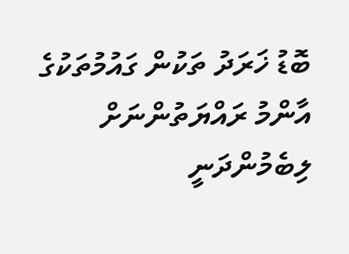ބޮޑު ޚަރަދު ތަކުން ގައުމުތަކުގެ އާންމު ރައްޔަތުންނަށް ލިބެމުންދަނީ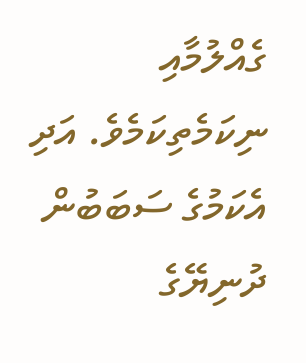ގެއްލުމާއި ނިކަމެތިކަމެވެ. އަދި އެކަމުގެ ސަބަބުން ދުނިޔޭގެ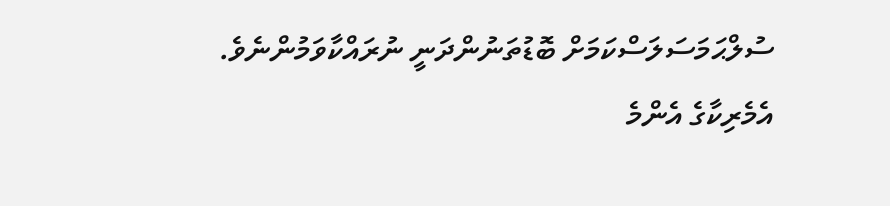ސުލްޙަމަސަލަސްކަމަށް ބޮޑުތަނުންދަނީ ނުރައްކާވަމުންނެވެ.
އެމެރިކާގެ އެންމެ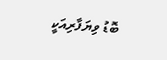ބޮޑު ވިޔަފާރިއަކީ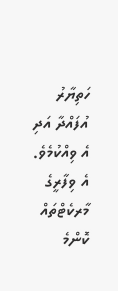ހަތިޔާރު އުފައްދާ އަދި އެ ވިއްކުމެވެ. އެ ވިފާރީގެ މާރކެޓްތައް ކޮންމެ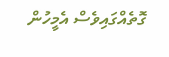ގޮތެއްގައިވެސް އެމީހުން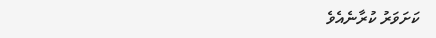ކަށަވަރު ކުރާނެއެވެ